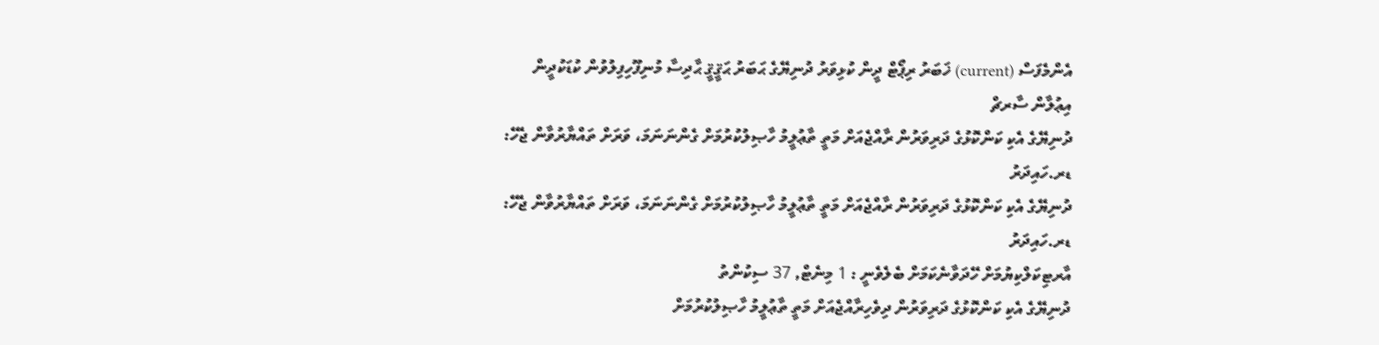އެންމެފަސް (current) ޚަބަރު ރިޕޯޓް ދީން ކުޅިވަރު ދުނިޔޭގެ ޙަބަރު ޙަޤީޤީ ޙާދިސާ މުނިފޫހިފިލުވުން ކުޑަކުދީން އިޢުލާން ސާރޗް
ދުނިޔޭގެ އެކި ކަންކޮޅުގެ ދަރިވަރުން ރާއްޖެއަށް މަތީ ތާޢުލީމު ހާޞިލުކުރުމަށް ގެންނަނަމަ، ވަރަށް ތައްޔާރުވާން ޖެހޭ: ޑރ.ހައިދަރު
ދުނިޔޭގެ އެކި ކަންކޮޅުގެ ދަރިވަރުން ރާއްޖެއަށް މަތީ ތާޢުލީމު ހާޞިލުކުރުމަށް ގެންނަނަމަ، ވަރަށް ތައްޔާރުވާން ޖެހޭ: ޑރ.ހައިދަރު
އާރޓިކަލްކިޔުމަށް ހޭދަވާނެކަމަށް ބެލެވެނީ : 1 މިނެޓް, 37 ސިކުންތު
ދުނިޔޭގެ އެކި ކަންކޮޅުގެ ދަރިވަރުން ދިވެހިރާއްޖެއަށް މަތީ ތާޢުލީމު ހާޞިލުކުރުމަށް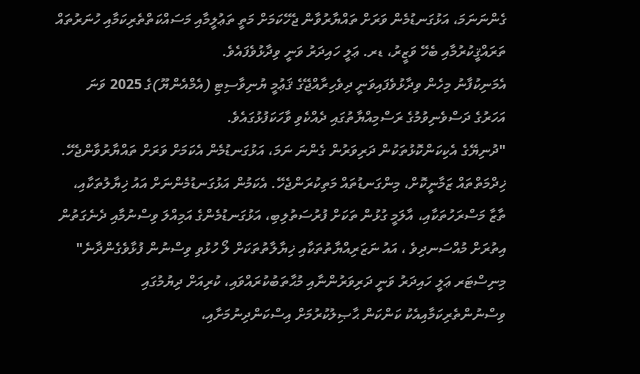ގެންނަނަމަ، އަޅުގަނޑުމެން ވަރަށް ތައްޔާރުވާން ޖެހޭކަމަށް މަތީ ތަޢުލީމާއި މަސައްކަތްތެރިކަމާއި ހުނަރުތައް ތަރައްޤީކުރުމާއި ބެހޭ ވަޒީރު، ޑރ. ޢަލީ ހައިދަރު ވަނީ ވިދާޅުވެފައެވެ.
އެމަނިކުފާނު މިހެން ވިދާޅުވެފައިވަނީ ދިވެހިރާއްޖޭގެ ޤަޢުމީ ޔުނިވާސިޓި (އެމްއެންޔޫ)ގެ 2025 ވަނަ އަހަރުގެ ދަސްވެނިވުމުގެ ރަސްމިއްޔާތުގައި ދެއްކެވި ވާހަކަފުޅުގައެވެ.
"ދުނިޔޭގެ އެކިކަންކޮޅުތަކުން ދަރިވަރުން ގެންނަ ނަމަ، އަޅުގަނޑުމެން އެކަމަށް ވަރަށް ތައްޔާރުވާންޖެހޭ. ޚިދްމަތްތައް ޒަމާނީކޮށް، މިންގަނޑުތައް މަތިކުރަންޖެހޭ. އެކަމުން އަޅުގަނޑުމެންނަށް އައު ޚިޔާލުތަކާއި، ތާޒާ މަސްރަހުތަކާއި، އާލަމީ ގުޅުން ތަކަށް ފުރުސަތުލިބި، އަޅުގަނޑުމެންގެ އަމިއްލަ ވިސްނުމާއި ދެނެގަތުން އިތުރަށް މުއްސަނދިވެ ، އައު ނަޒަރިއްޔާތުތަކާއި ޚިޔާލާތުތަކަށް ލޯ ހުޅުވި ވިސްނުން ފުޅާވެގެންދާނެ"
މިނިސްޓަރ ޢަލީ ހައިދަރު ވަނީ ދަރިވަރުންނާއި މުޙާތަބުކުރައްވައި، ކުރިއަށް ދިޔުމުގައި ވިސްނުންތެރިކަމާއިއެކު ކަންކަން ޙާޞިލުކުރުމަށް އިސްކަންދިނުމަށާއި،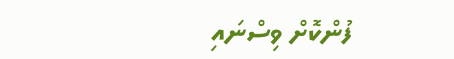ފުންކޮށް ވިސްނައި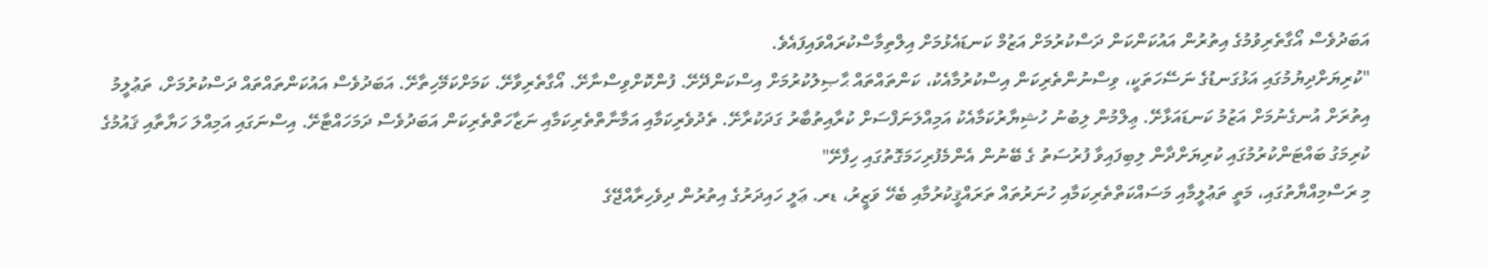އަބަދުވެސް އޯގާތެރިވުމުގެ އިތުރުން އައުކަންކަން ދަސްކުރުމަށް އަޒުމް ކަނޑައެޅުމަށް އިލްތިމާސްކުރައްވައިފައެވެ.
"ކުރިޔަށްދިޔުމުގައި އަޅުގަނޑުގެ ނަސޭހަތަކީ، ވިސްނުންތެރިކަން އިސްކުރުމާއެކު، ކަންތައްތައް ޙާޞިލުކުރުމަށް އިސްކަންދޭށޭ. ފުންކޮށްވިސްނާށޭ. އޯގާތެރިވާށޭ. ކަމަށްކަމޭހިތާށޭ. އަބަދުވެސް އައުކަންތައްތައް ދަސްކުރުމަށް، ތަޢުލީމު އިތުރަށް އުނގެނުމަށް އަޒުމު ކަނޑައަޅާށޭ. ޢިލްމުން ލިބުނު ހުޝިޔާރުކަމާއެކު އަމިއްލަނަފްސަށް ކުރާއިތުބާރު ގަދަކުރާށޭ. ތެދުވެރިކަމާއި އަމާނާތްތެރިކަމާއި ނަޒާހަތްތެރިކަން އަބަދުވެސް ދަމަހައްޓާށޭ. އިސްނަގައި އަމިއްލަ ހަޔާތާއި ޤައުމުގެ ކުރިމަގު ބައްޓަންކުރުމުގައި ކުރިޔަށްދާން ލިބިފައިވާ ފުރުސަތު ގެ ބޭނުން އެންމެފުރިހަމަގޮތުގައި ހިފާށޭ"
މި ރަސްމިއްޔާތުގައި، މަތީ ތަޢުލީމާއި މަސައްކަތްތެރިކަމާއި ހުނަރުތައް ތަރައްޤީކުރުމާއި ބެހޭ ވަޒީރު، ޑރ. ޢަލީ ހައިދަރުގެ އިތުރުން ދިވެހިރާއްޖޭގެ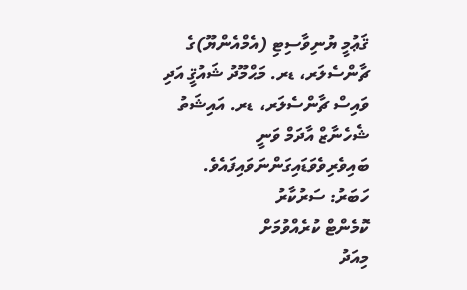ޤަޢުމީ ޔުނިވާސިޓި (އެމްއެންޔޫ)ގެ ޗާންސެލަރ، ޑރ. މަޙްމޫދު ޝައުޤީ އަދި ވައިސް ޗާންސެލަރ، ޑރ. އައިޝަތު ޝެހެނާޒް އާދަމް ވަނީ ބައިވެރިވެވަޑައިގަންނަވައިފައެވެ.
ހަބަރު: ސަރުކާރު
ކޮމެންޓް ކުރެއްވުމަށް
މިއަދު